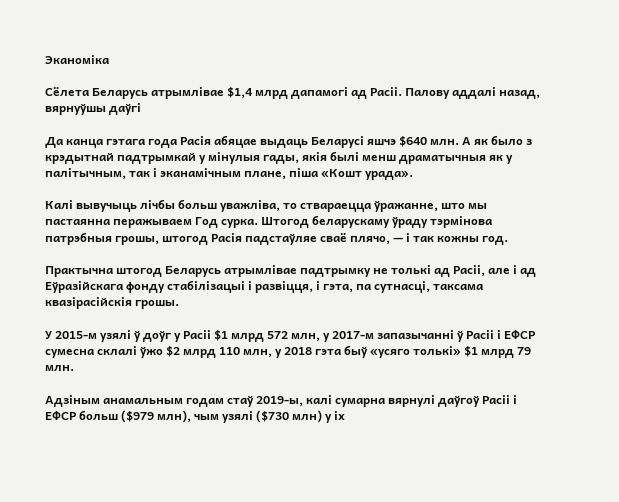Эканоміка

Сёлета Беларусь атрымлівае $1,4 млрд дапамогі ад Расіі. Палову аддалі назад, вярнуўшы даўгі

Да канца гэтага года Расія абяцае выдаць Беларусі яшчэ $640 млн. А як было з крэдытнай падтрымкай у мінулыя гады, якія былі менш драматычныя як у палітычным, так і эканамічным плане, піша «Кошт урада».

Калі вывучыць лічбы больш уважліва, то ствараецца ўражанне, што мы пастаянна перажываем Год сурка. Штогод беларускаму ўраду тэрмінова патрэбныя грошы, штогод Расія падстаўляе сваё плячо, — і так кожны год.

Практычна штогод Беларусь атрымлівае падтрымку не толькі ад Расіі, але і ад Еўразійскага фонду стабілізацыі і развіцця, і гэта, па сутнасці, таксама квазірасійскія грошы.

У 2015-м узялі ў доўг у Расіі $1 млрд 572 млн, у 2017-м запазычанні ў Расіі і ЕФСР сумесна склалі ўжо $2 млрд 110 млн, у 2018 гэта быў «усяго толькі» $1 млрд 79 млн.

Адзіным анамальным годам стаў 2019-ы, калі сумарна вярнулі даўгоў Расіі і ЕФСР больш ($979 млн), чым узялі ($730 млн) у іх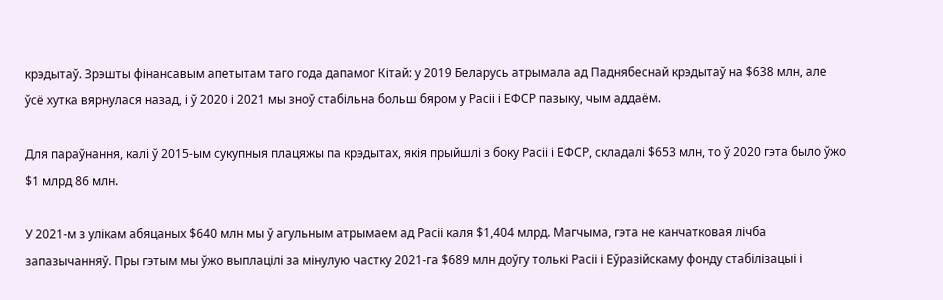крэдытаў. Зрэшты фінансавым апетытам таго года дапамог Кітай: у 2019 Беларусь атрымала ад Паднябеснай крэдытаў на $638 млн, але ўсё хутка вярнулася назад, і ў 2020 і 2021 мы зноў стабільна больш бяром у Расіі і ЕФСР пазыку, чым аддаём.

Для параўнання, калі ў 2015-ым сукупныя плацяжы па крэдытах, якія прыйшлі з боку Расіі і ЕФСР, складалі $653 млн, то ў 2020 гэта было ўжо $1 млрд 86 млн.

У 2021-м з улікам абяцаных $640 млн мы ў агульным атрымаем ад Расіі каля $1,404 млрд. Магчыма, гэта не канчатковая лічба запазычанняў. Пры гэтым мы ўжо выплацілі за мінулую частку 2021-га $689 млн доўгу толькі Расіі і Еўразійскаму фонду стабілізацыі і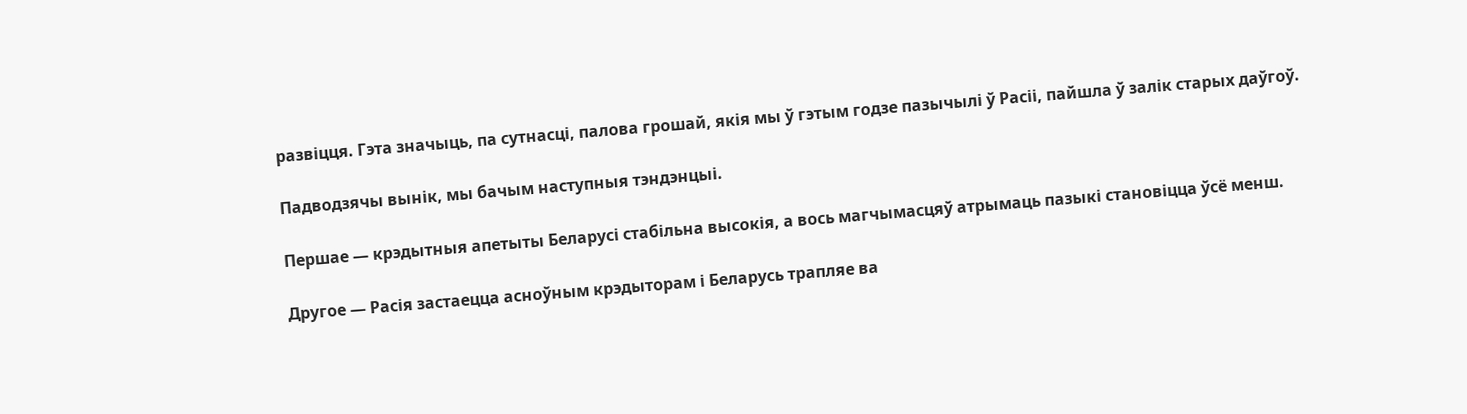развіцця. Гэта значыць, па сутнасці, палова грошай, якія мы ў гэтым годзе пазычылі ў Расіі, пайшла ў залік старых даўгоў.

Падводзячы вынік, мы бачым наступныя тэндэнцыі.

Першае — крэдытныя апетыты Беларусі стабільна высокія, а вось магчымасцяў атрымаць пазыкі становіцца ўсё менш.

Другое — Расія застаецца асноўным крэдыторам і Беларусь трапляе ва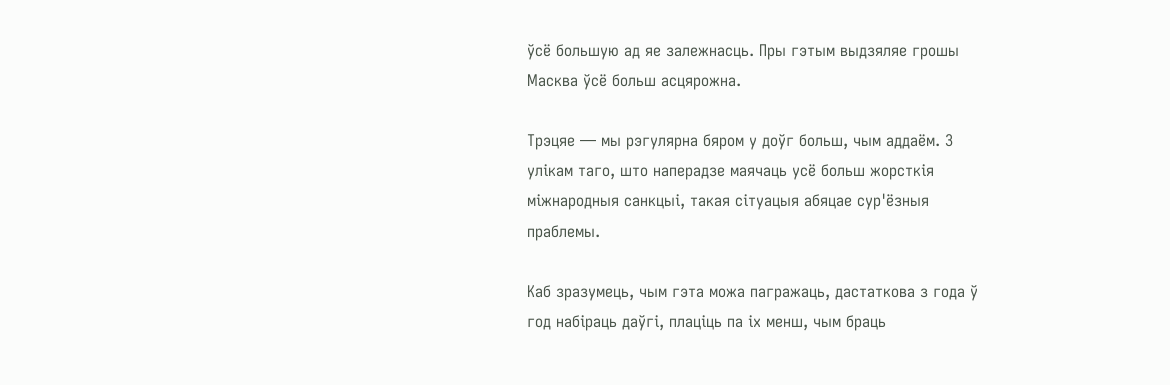ўсё большую ад яе залежнасць. Пры гэтым выдзяляе грошы Масква ўсё больш асцярожна.

Трэцяе — мы рэгулярна бяром у доўг больш, чым аддаём. З улікам таго, што наперадзе маячаць усё больш жорсткія міжнародныя санкцыі, такая сітуацыя абяцае сур'ёзныя праблемы.

Каб зразумець, чым гэта можа пагражаць, дастаткова з года ў год набіраць даўгі, плаціць па іх менш, чым браць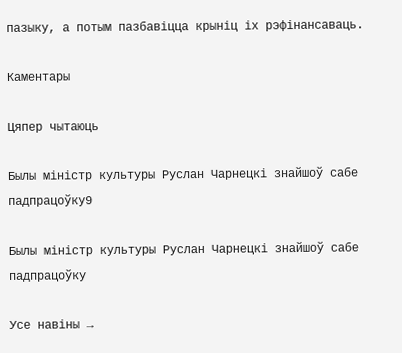пазыку, а потым пазбавіцца крыніц іх рэфінансаваць.

Каментары

Цяпер чытаюць

Былы міністр культуры Руслан Чарнецкі знайшоў сабе падпрацоўку9

Былы міністр культуры Руслан Чарнецкі знайшоў сабе падпрацоўку

Усе навіны →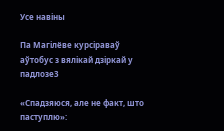Усе навіны

Па Магілёве курсіраваў аўтобус з вялікай дзіркай у падлозе3

«Спадзяюся, але не факт, што паступлю»: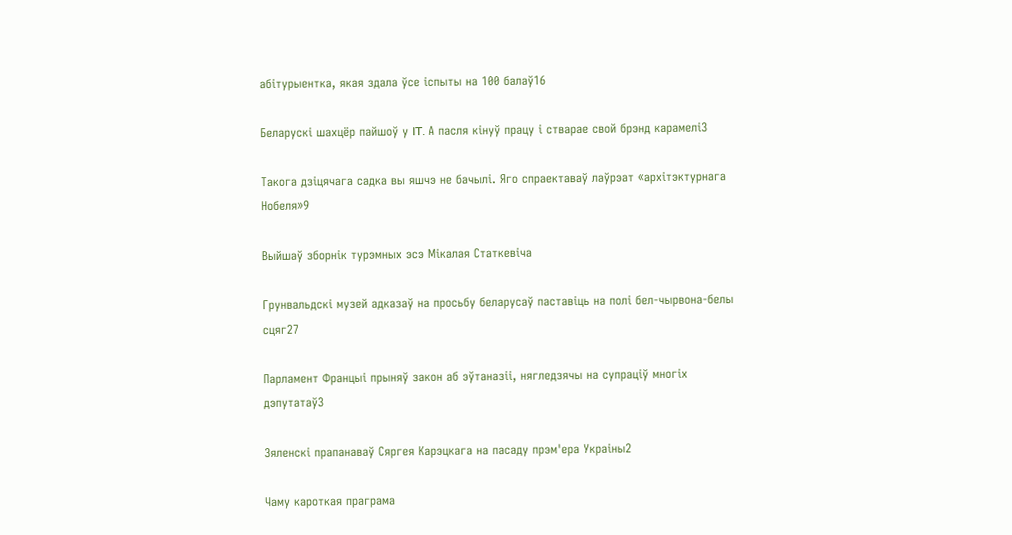абітурыентка, якая здала ўсе іспыты на 100 балаў16

Беларускі шахцёр пайшоў у IT. А пасля кінуў працу і стварае свой брэнд карамелі3

Такога дзіцячага садка вы яшчэ не бачылі. Яго спраектаваў лаўрэат «архітэктурнага Нобеля»9

Выйшаў зборнік турэмных эсэ Мікалая Статкевіча

Грунвальдскі музей адказаў на просьбу беларусаў паставіць на полі бел-чырвона-белы сцяг27

Парламент Францыі прыняў закон аб эўтаназіі, нягледзячы на супраціў многіх дэпутатаў3

Зяленскі прапанаваў Сяргея Карэцкага на пасаду прэм'ера Украіны2

Чаму кароткая праграма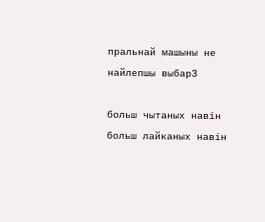пральнай машыны не найлепшы выбар3

больш чытаных навін
больш лайканых навін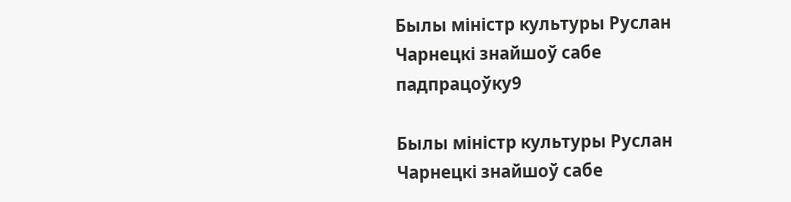Былы міністр культуры Руслан Чарнецкі знайшоў сабе падпрацоўку9

Былы міністр культуры Руслан Чарнецкі знайшоў сабе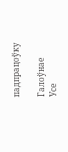падпрацоўку

Галоўнае
Усе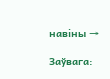навіны →

Заўвага: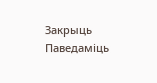Закрыць Паведаміць